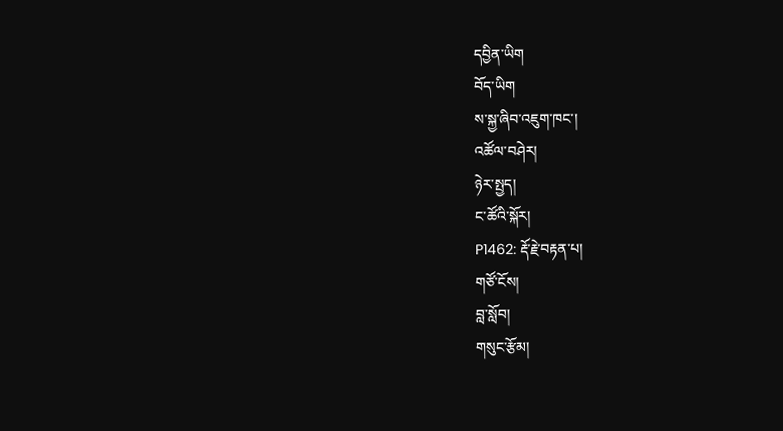དབྱིན་ཡིག
བོད་ཡིག
ས་སྐྱ་ཞིབ་འཇུག་ཁང་།
འཚོལ་བཤེར།
ཉེར་སྤྱད།
ང་ཚོའི་སྐོར།
P1462: རྡོ་རྗེ་བརྟན་པ།
གཙོ་ངོས།
བླ་སློབ།
གསུང་རྩོམ།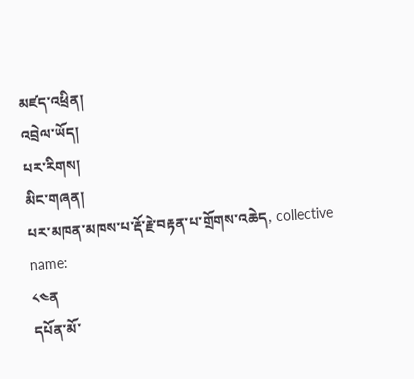མཛད་འཕྲིན།
འབྲེལ་ཡོད།
པར་རིགས།
མིང་གཞན།
པར་མཁན་མཁས་པ་རྡོ་རྗེ་བརྟན་པ་གྲོགས་འཆེད, collective name:
༨༤ན
དཔོན་མོ་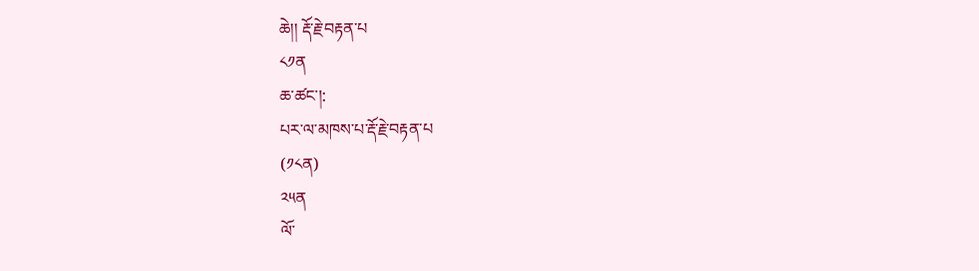ཆེ།། རྡོ་རྗེ་བརྟན་པ
༨༡ན
ཆ་ཚང་།:
པར་ལ་མཁས་པ་རྡོ་རྗེ་བརྟན་པ
(༡༨ན)
༢༥ན
ལོ་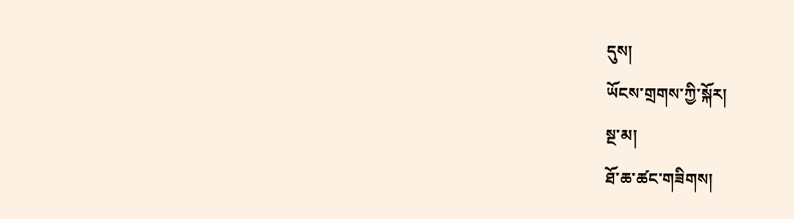དུས།
ཡོངས་གྲགས་ཀྱི་སྐོར།
སྔ་མ།
ཐོ་ཆ་ཚང་གཟིགས།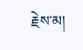རྗེས་མ།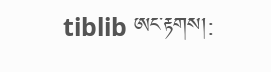tiblib ཨང་རྟགས།: